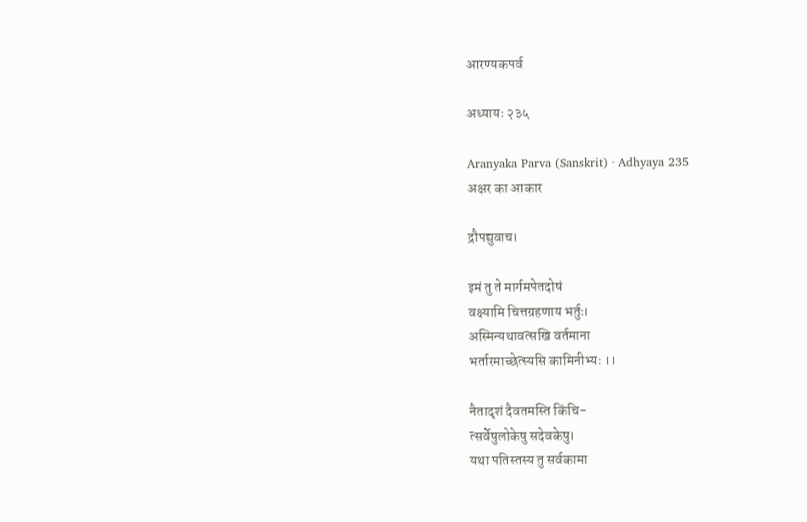आरण्यकपर्व

अध्यायः २३५

Aranyaka Parva (Sanskrit) · Adhyaya 235
अक्षर का आकार

द्रौपद्युवाच।

इमं तु ते मार्गमपेतदोषं
वक्ष्यामि चित्तग्रहणाय भर्तुः।
अस्मिन्यथावत्सखि वर्तमाना
भर्तारमाच्छेत्स्यसि कामिनीभ्यः ।।

नैतादृशं दैवतमस्ति किंचि-
त्सर्वेषुलोकेषु सदेवकेषु।
यथा पतिस्तस्य तु सर्वकामा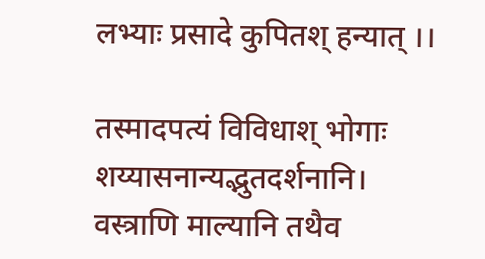लभ्याः प्रसादे कुपितश् हन्यात् ।।

तस्मादपत्यं विविधाश् भोगाः
शय्यासनान्यद्भुतदर्शनानि।
वस्त्राणि माल्यानि तथैव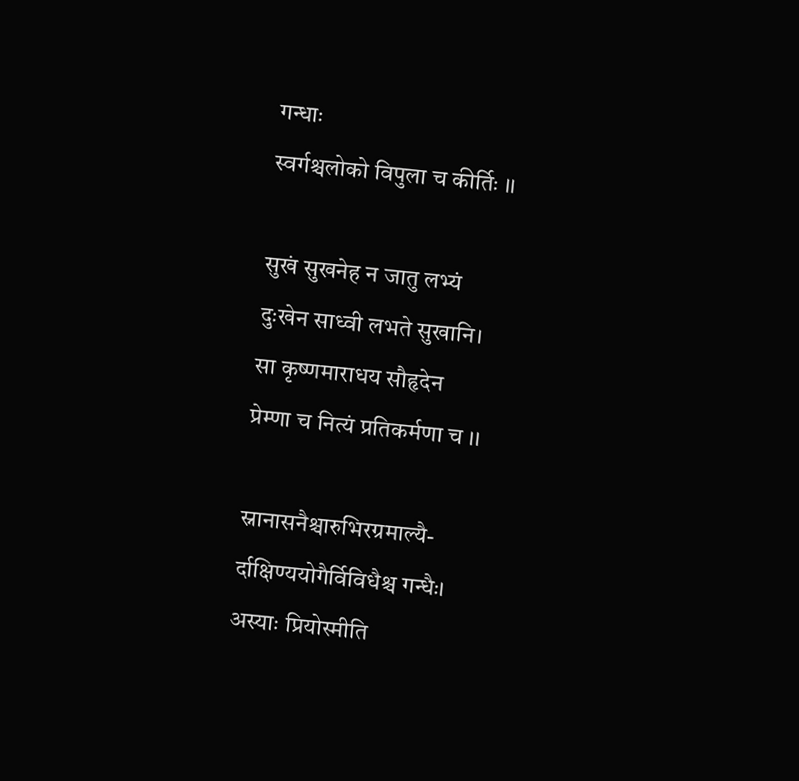गन्धाः
स्वर्गश्चलोको विपुला च कीर्तिः ।।

सुखं सुखनेह न जातु लभ्यं
दुःखेन साध्वी लभते सुखानि।
सा कृष्णमाराधय सौहृदेन
प्रेम्णा च नित्यं प्रतिकर्मणा च ।।

स्नानासनैश्चारुभिरग्रमाल्यै-
र्दाक्षिण्ययोगैर्विविधैश्च गन्धैः।
अस्याः प्रियोस्मीति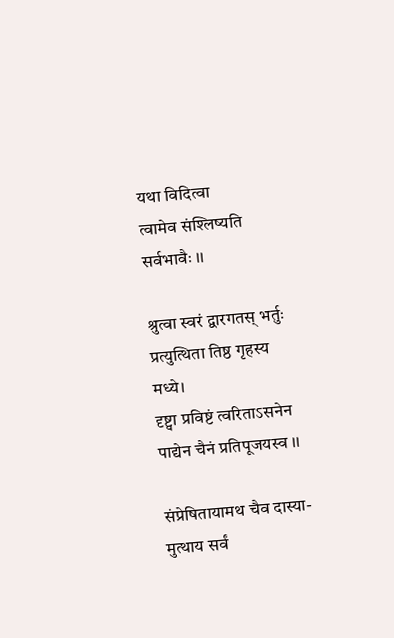यथा विदित्वा
त्वामेव संश्लिष्यति सर्वभावैः ।।

श्रुत्वा स्वरं द्वारगतस् भर्तुः
प्रत्युत्थिता तिष्ठ गृहस्य मध्ये।
दृष्ट्वा प्रविष्टं त्वरिताऽसनेन
पाद्येन चैनं प्रतिपूजयस्व ।।

संप्रेषितायामथ चैव दास्या-
मुत्थाय सर्वं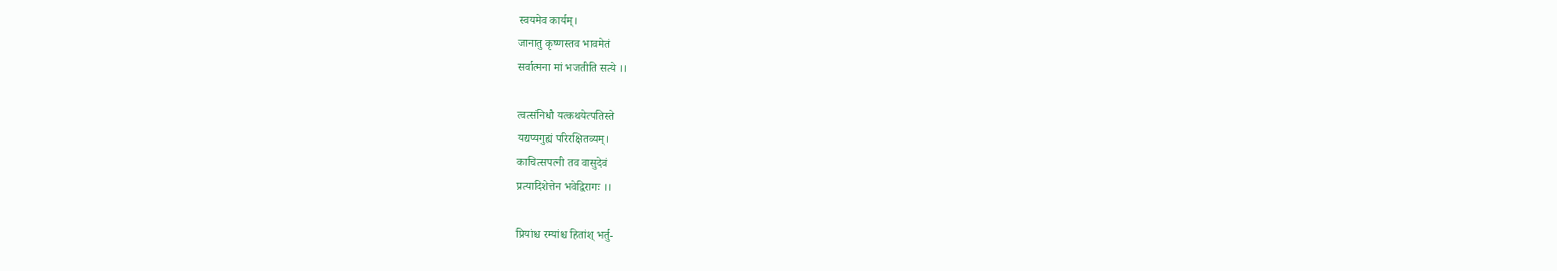स्वयमेव कार्यम्।
जानातु कृष्णस्तव भावमेतं
सर्वात्मना मां भजतीति सत्ये ।।

त्वत्संनिधौ यत्कथयेत्पतिस्ते
यद्यप्यगुह्यं परिरक्षितव्यम्।
काचित्सपत्नी तव वासुदेवं
प्रत्यादिशेत्तेन भवेद्विरागः ।।

प्रियांश्च रम्यांश्च हितांश् भर्तु-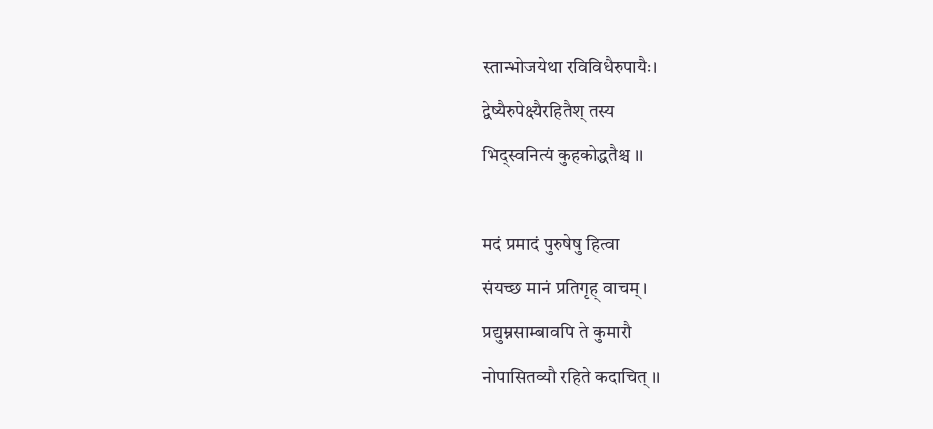स्तान्भोजयेथा रविविधैरुपायैः।
द्वेष्यैरुपेक्ष्यैरहितैश् तस्य
भिद्स्वनित्यं कुहकोद्धतैश्च ।।

मदं प्रमादं पुरुषेषु हित्वा
संयच्छ मानं प्रतिगृह् वाचम्।
प्रद्युम्नसाम्बावपि ते कुमारौ
नोपासितव्यौ रहिते कदाचित् ।।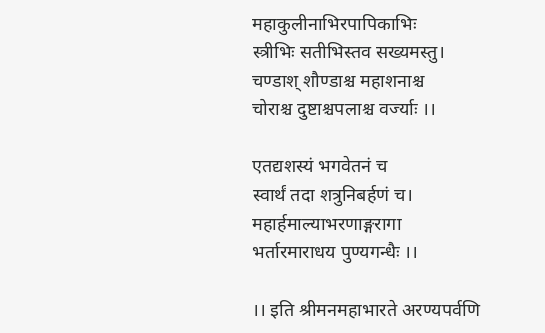महाकुलीनाभिरपापिकाभिः
स्त्रीभिः सतीभिस्तव सख्यमस्तु।
चण्डाश् शौण्डाश्च महाशनाश्च
चोराश्च दुष्टाश्चपलाश्च वर्ज्याः ।।

एतद्यशस्यं भगवेतनं च
स्वार्थं तदा शत्रुनिबर्हणं च।
महार्हमाल्याभरणाङ्गरागा
भर्तारमाराधय पुण्यगन्धैः ।।

।। इति श्रीमनमहाभारते अरण्यपर्वणि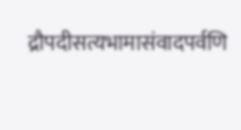द्रौपदीसत्यभामासंवादपर्वणि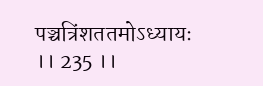पञ्चत्रिंशततमोऽध्यायः ।। 235 ।।